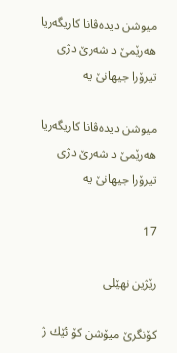میوشن دیده‌ڤانا كاریگه‌ریا هه‌رێمێ د شه‌رێ دژى تیرۆرا جیهانێ یه‌

میوشن دیده‌ڤانا كاریگه‌ریا هه‌رێمێ د شه‌رێ دژى تیرۆرا جیهانێ یه‌

17

رێژین نهێلى

كۆنگرێ میۆشن كۆ ئێك ژ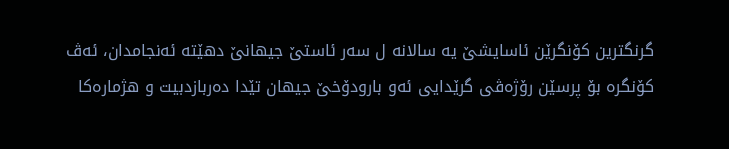گرنگترین كۆنگرێن ئاسایشێ یه‌ سالانه‌ ل سه‌ر ئاستێ جیهانێ دهێته‌ ئه‌نجامدان، ئه‌ڤ كۆنگره‌ بۆ پرسێن رۆژه‌ڤى گرێدایى ئه‌و بارودۆخێ جیهان تێدا ده‌ربازدبیت و هژماره‌كا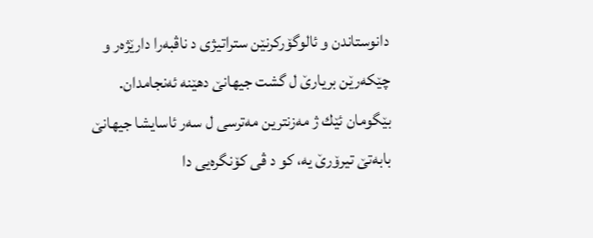دانوستاندن و ئالوگۆركرنێن ستراتیژى د ناڤبه‌را دارێژه‌ر و چێكه‌رێن بریارێ ل گشت جیهانێ دهێنه‌ ئه‌نجامدان. بێگومان ئێك ژ مه‌زنترین مه‌ترسى ل سه‌ر ئاسایشا جیهانێ بابه‌تێ تیرۆرێ یه‌، كو د ڤى كۆنگره‌یى دا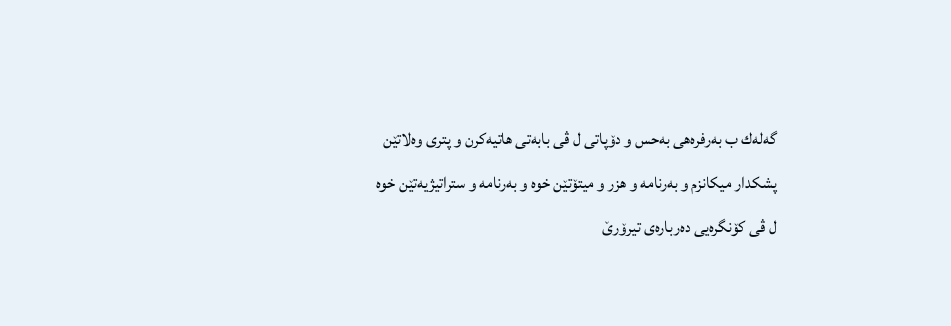گه‌له‌ك ب به‌رفره‌هى به‌حس و دۆپاتى ل ڤى بابه‌تى هاتیه‌كرن و پتری وه‌لاتێن پشكدار میكانزم و به‌رنامه‌ و هزر و میتۆتێن خوه‌ و به‌رنامه‌ و ستراتیژیه‌تێن خوه‌ ل ڤى كۆنگره‌یى ده‌رباره‌ى تیرۆرێ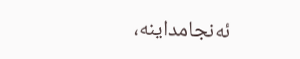ئه‌نجامداینه‌،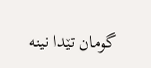گومان تێدا نینه‌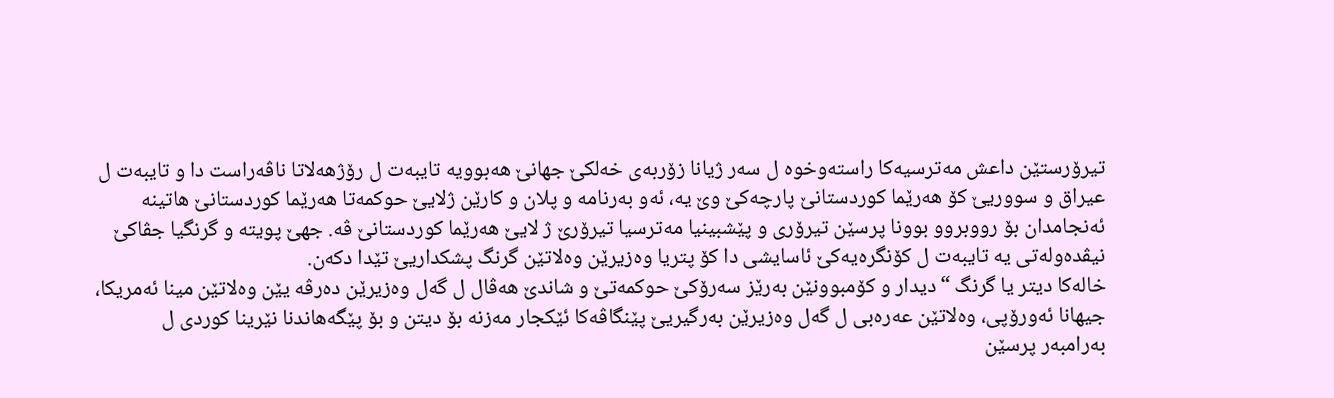تیرۆرستێن داعش مه‌ترسیه‌كا راسته‌وخوه‌ ل سه‌ر ژیانا زۆربه‌ى خه‌لكێ جهانێ هه‌بوویه‌ تایبه‌ت ل رۆژهه‌لاتا ناڤه‌راست دا و تایبه‌ت ل عیراق و سووریێ كۆ هه‌رێما كوردستانێ پارچه‌كێ وێ یه‌، ئه‌و به‌رنامه‌ و پلان و كارێن ژلایێ حوكمه‌تا هه‌رێما كوردستانێ هاتینه‌ ئه‌نجامدان بۆ رووبروو بوونا پرسێن تیرۆرى و پێشبینیا مه‌ترسیا تیرۆرێ ژ لایێ هه‌رێما كوردستانێ ڤه‌. جهێ پویته‌ و گرنگیا جڤاكێ نیڤده‌وله‌تی یه‌ تایبه‌ت ل كۆنگره‌یه‌كێ ئاسایشى دا كۆ پتریا وه‌زیرێن وه‌لاتێن گرنگ پشكداریێ تێدا دكه‌ن.
خاله‌كا دیتر یا گرنگ “دیدار و كۆمبوونێن به‌رێز سه‌رۆكێ حوكمه‌تێ و شاندێ هه‌ڤال ل گه‌ل وه‌زیرێن ده‌رڤه‌ یێن وه‌لاتێن مینا ئه‌مریكا، جیهانا ئه‌ورۆپى، وه‌لاتێن عه‌ره‌بى ل گه‌ل وه‌زیرێن به‌رگیریێ پێنگاڤه‌كا ئێكجار مه‌زنه‌ بۆ دیتن و بۆ پێگه‌هاندنا نێرینا كوردى ل به‌رامبه‌ر پرسێن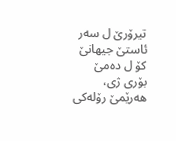تیرۆرێ ل سه‌ر ئاستێ جیهانێ كۆ ل ده‌مێ بۆرى ژى، هه‌رێمێ رۆله‌كى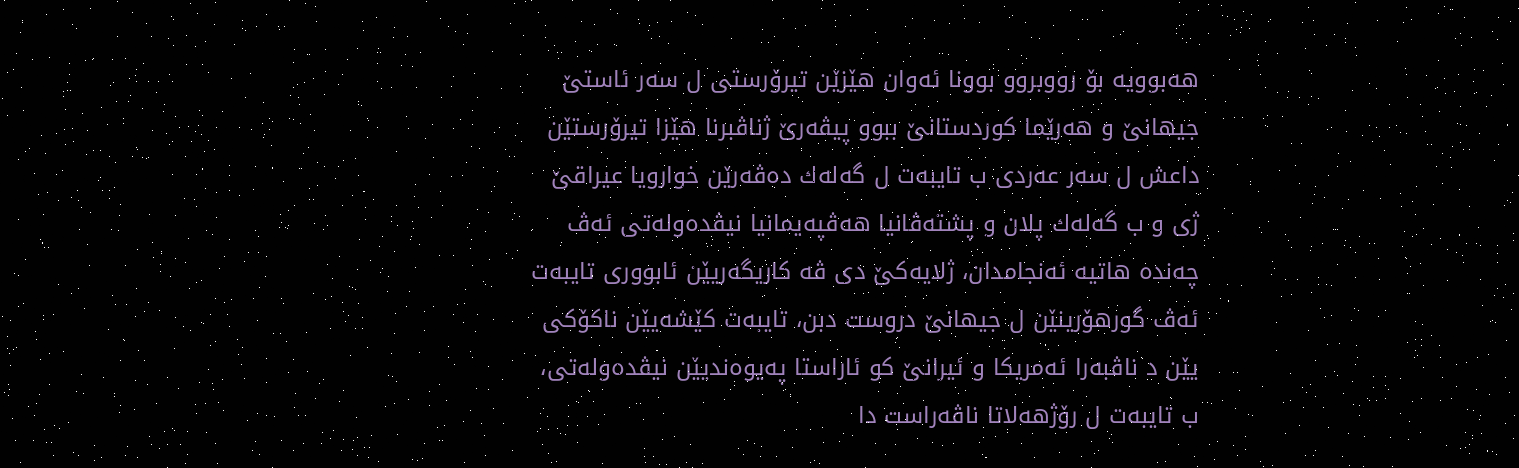هه‌بوویه‌ بۆ رووبروو بوونا ئه‌وان هێزێن تیرۆرستى ل سه‌ر ئاستێ جیهانێ و هه‌رێما كوردستانێ ببوو پیڤه‌رێ ژناڤبرنا هێزا تیرۆرستێن داعش ل سه‌ر عه‌ردى ب تایبه‌ت ل گه‌له‌ك ده‌ڤه‌رێن خوارویا عیراقێ ژى و ب گه‌له‌ك پلان و پشته‌ڤانیا هه‌ڤپه‌یمانیا نیڤده‌وله‌تى ئه‌ڤ چه‌نده‌ هاتیه‌ ئه‌نجامدان، ژلایه‌كێ دى ڤه‌ كاریگه‌ریێن ئابوورى تایبه‌ت ئه‌ڤ گورهۆرینێن ل جیهانێ دروست دبن، تایبه‌ت كێشه‌یێن ناكۆكى یێن د ناڤبه‌را ئه‌مریكا و ئیرانێ كو ئاراستا په‌یوه‌ندیێن نیڤده‌وله‌تى، ب تایبه‌ت ل رۆژهه‌لاتا ناڤه‌راست دا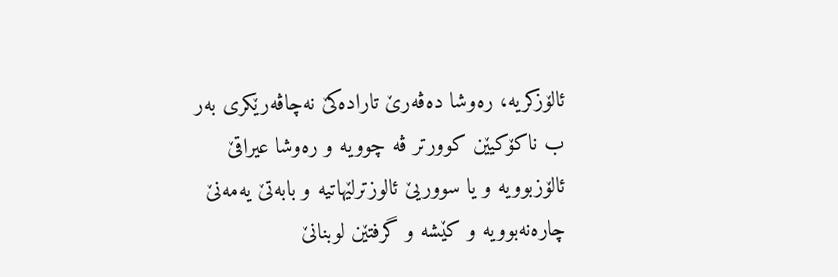ئالۆزكریه‌، ره‌وشا ده‌ڤه‌رێ تاراده‌كێ نه‌چاڤه‌رێكرى به‌ر ب ناكۆكیێن كوورتر ڤه‌ چوویه‌ و ره‌وشا عیراقێ ئالۆزبوویه‌ و یا سووریێ ئالوزترلێهاتیه‌ و بابه‌تێ یه‌مه‌نێ چاره‌نه‌بوویه‌ و كێشه‌ و گرفتێن لوبنانێ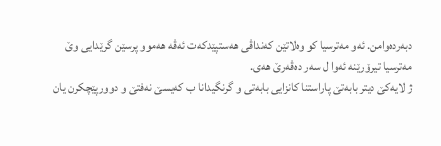دبه‌رده‌وامن. ئه‌و مه‌ترسیا كو وه‌لاتێن كه‌نداڤى هه‌ستپێدكه‌ت ئه‌ڤه‌ هه‌موو پرسێن گرێدایى وێ مه‌ترسیا تیرۆرێنه‌ ئه‌وا ل سه‌ر ده‌ڤه‌رێ هه‌ى.
ژ لایه‌كێ دیتر بابه‌تێ پاراستنا كانزایى بابه‌تى و گرنگیدانا ب كه‌یسێ نه‌فتێ و دوورپێچكرن یان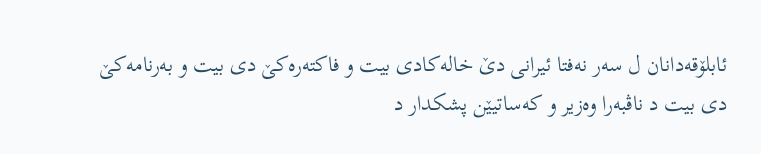ئابلۆقه‌دانان ل سه‌ر نه‌فتا ئیرانى دێ خاله‌كادى بیت و فاكته‌ره‌كێ دی بیت و به‌رنامه‌كێ دی بیت د ناڤبه‌را وه‌زیر و كه‌ساتیێن پشكدار د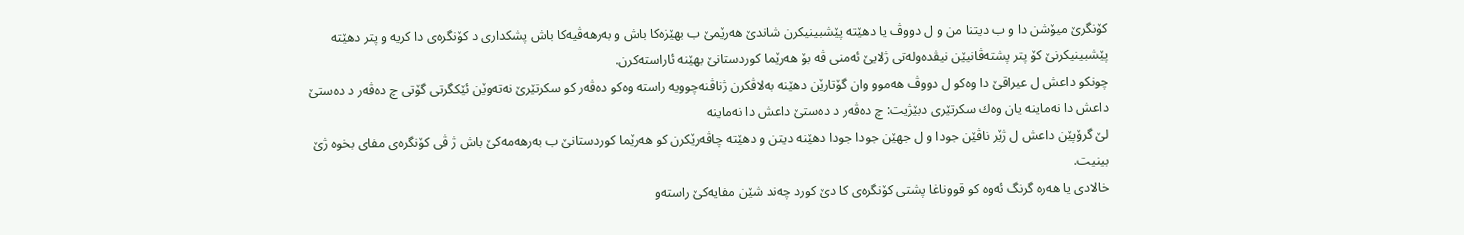كۆنگرێ میۆشن دا و ب دیتنا من و ل دووڤ یا دهێته‌ پێشبینیكرن شاندێ هه‌رێمێ ب بهێزه‌كا باش و به‌رهه‌ڤیه‌كا باش پشكدارى د كۆنگره‌ی دا كریه‌ و پتر دهێته‌ پێشبینیكرنێ كۆ پتر پشته‌ڤانیێن نیڤده‌وله‌تى ژلایێ ئه‌منى ڤه‌ بۆ هه‌رێما كوردستانێ بهێنه‌ ئاراسته‌كرن.
چونكو داعش ل عیراقێ دا وه‌كو ل دووڤ هه‌موو وان گۆتارێن دهێنه‌ به‌لاڤكرن ژناڤنه‌چوویه‌ راسته‌ وه‌كو ده‌ڤه‌ر كو سكرتێرێ نه‌ته‌وێن ئێكگرتى گۆتى چ ده‌ڤه‌ر د ده‌ستێ داعش دا نه‌ماینه‌ یان وه‌ك سكرتێرى دبێژیت: چ ده‌ڤه‌ر د ده‌ستێ داعش دا نه‌ماینه‌
لێ گرۆپێن داعش ل ژێر ناڤێن جودا و ل جهێن جودا جودا دهێنه‌ دیتن و دهێته‌ چاڤه‌رێكرن كو هه‌رێما كوردستانێ ب به‌رهه‌مه‌كێ باش ژ ڤى كۆنگره‌ى مفاى بخوه‌ ژێ بینیت.
خالادى یا هه‌ره‌ گرنگ ئه‌وه‌ كو قووناغا پشتى كۆنگره‌ى كا دێ كورد چه‌ند شێن مفایه‌كێ راسته‌و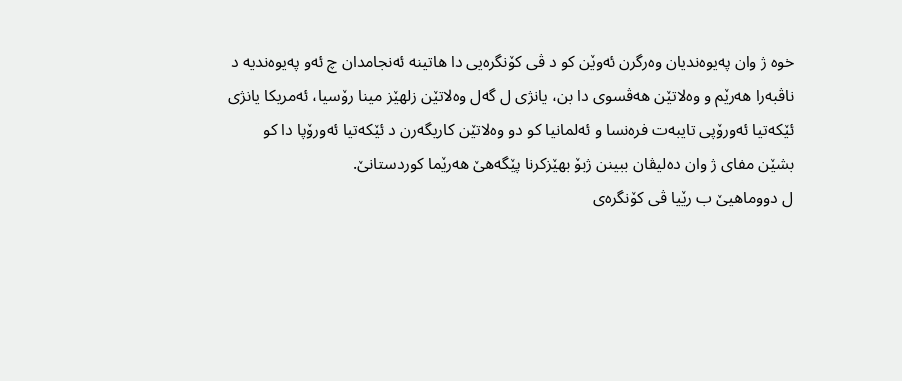خوه‌ ژ وان په‌یوه‌ندیان وه‌رگرن ئه‌وێن كو د ڤى كۆنگره‌یى دا هاتینه‌ ئه‌نجامدان چ ئه‌و په‌یوه‌ندیه‌ د ناڤبه‌را هه‌رێم و وه‌لاتێن هه‌ڤسوى دا بن، یانژى ل گه‌ل وه‌لاتێن زلهێز مینا رۆسیا، ئه‌مریكا یانژى ئێكه‌تیا ئه‌ورۆپى تایبه‌ت فره‌نسا و ئه‌لمانیا كو دو وه‌لاتێن كاریگه‌رن د ئێكه‌تیا ئه‌ورۆپا دا كو بشێن مفاى ژ وان ده‌لیڤان ببینن ژبۆ بهێزكرنا پێگه‌هێ هه‌رێما كوردستانێ.
ل دووماهیێ ب رێیا ڤى كۆنگره‌ى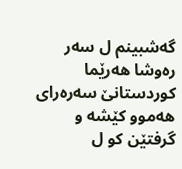گه‌شبینم ل سه‌ر ره‌وشا هه‌رێما كوردستانێ سه‌ره‌راى هه‌موو كێشه‌ و گرفتێن كو ل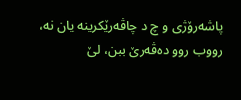پاشه‌رۆژى و چ د چاڤه‌رێكرینه‌ یان نه‌، رووب روو ده‌ڤه‌رێ ببن، لێ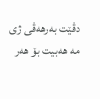دڤێت به‌رهه‌ڤى ژى مه‌ هه‌بیت بۆ هه‌ر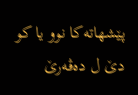پێشهاته‌كا نوو یا كو دێ ل ده‌ڤه‌رێ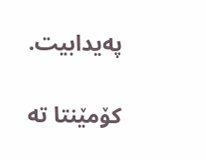په‌یدابیت.

کۆمێنتا تە